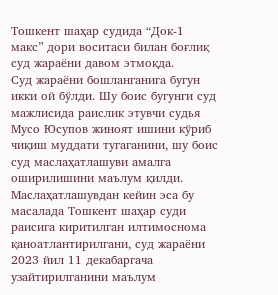Тошкент шаҳар судида “Док-1 макс” дори воситаси билан боғлиқ суд жараёни давом этмоқда.
Суд жараёни бошланганига бугун икки ой бўлди. Шу боис бугунги суд мажлисида раислик этувчи судья Мусо Юсупов жиноят ишини кўриб чиқиш муддати тугаганини, шу боис суд маслаҳатлашуви амалга оширилишини маълум қилди.
Маслаҳатлашувдан кейин эса бу масалада Тошкент шаҳар суди раисига киритилган илтимоснома қаноатлантирилгани, суд жараёни 2023 йил 11 декабаргача узайтирилганини маълум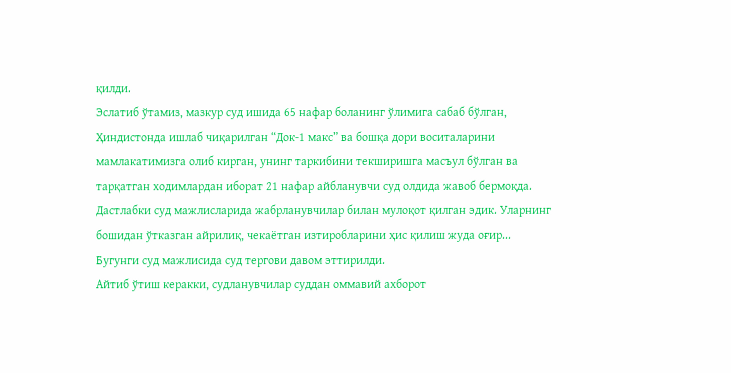қилди.
Эслатиб ўтамиз, мазкур суд ишида 65 нафар боланинг ўлимига сабаб бўлган, Ҳиндистонда ишлаб чиқарилган “Док-1 макс” ва бошқа дори воситаларини мамлакатимизга олиб кирган, унинг таркибини текширишга масъул бўлган ва тарқатган ходимлардан иборат 21 нафар айбланувчи суд олдида жавоб бермоқда.
Дастлабки суд мажлисларида жабрланувчилар билан мулоқот қилган эдик. Уларнинг бошидан ўтказган айрилиқ, чекаётган изтиробларини ҳис қилиш жуда оғир...
Бугунги суд мажлисида суд тергови давом эттирилди.
Айтиб ўтиш керакки, судланувчилар суддан оммавий ахборот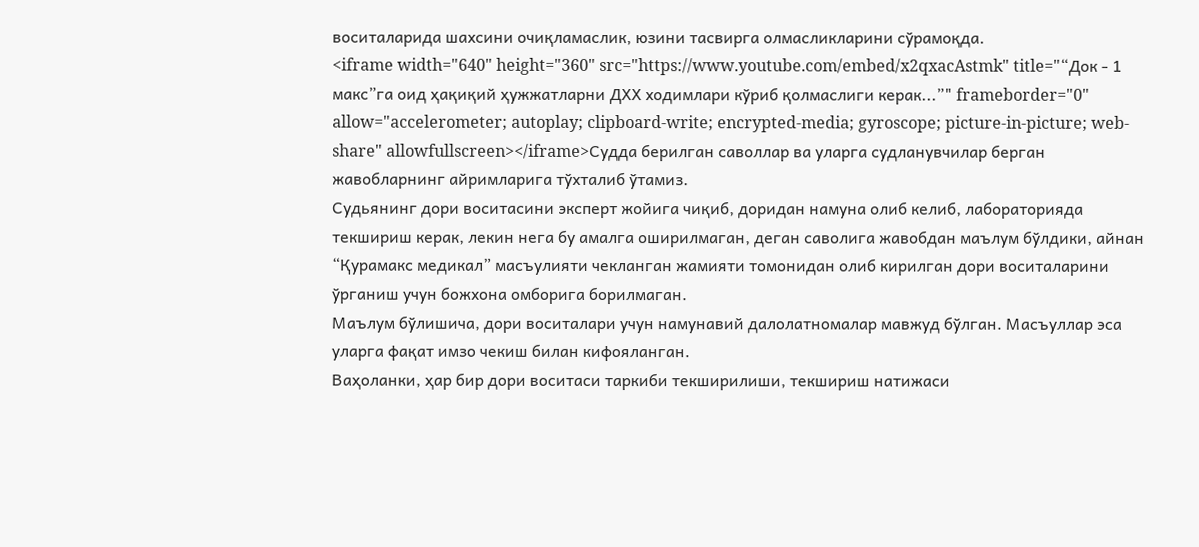воситаларида шахсини очиқламаслик, юзини тасвирга олмасликларини сўрамоқда.
<iframe width="640" height="360" src="https://www.youtube.com/embed/x2qxacAstmk" title="“Док - 1 макс”га оид ҳақиқий ҳужжатларни ДХХ ходимлари кўриб қолмаслиги керак...”" frameborder="0" allow="accelerometer; autoplay; clipboard-write; encrypted-media; gyroscope; picture-in-picture; web-share" allowfullscreen></iframe>Судда берилган саволлар ва уларга судланувчилар берган жавобларнинг айримларига тўхталиб ўтамиз.
Судьянинг дори воситасини эксперт жойига чиқиб, доридан намуна олиб келиб, лабораторияда текшириш керак, лекин нега бу амалга оширилмаган, деган саволига жавобдан маълум бўлдики, айнан “Қурамакс медикал” масъулияти чекланган жамияти томонидан олиб кирилган дори воситаларини ўрганиш учун божхона омборига борилмаган.
Маълум бўлишича, дори воситалари учун намунавий далолатномалар мавжуд бўлган. Масъуллар эса уларга фақат имзо чекиш билан кифояланган.
Ваҳоланки, ҳар бир дори воситаси таркиби текширилиши, текшириш натижаси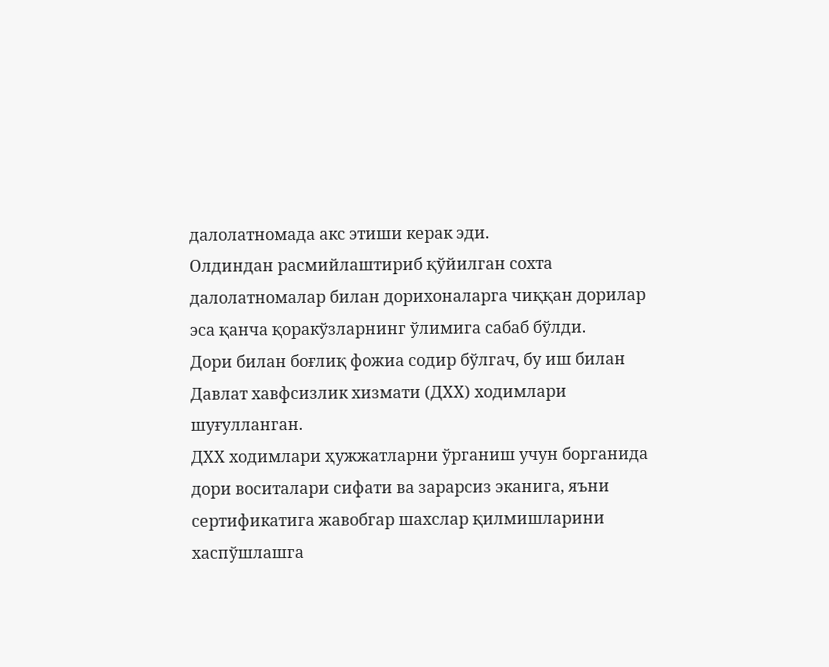далолатномада акс этиши керак эди.
Олдиндан расмийлаштириб қўйилган сохта далолатномалар билан дорихоналарга чиққан дорилар эса қанча қоракўзларнинг ўлимига сабаб бўлди.
Дори билан боғлиқ фожиа содир бўлгач, бу иш билан Давлат хавфсизлик хизмати (ДХХ) ходимлари шуғулланган.
ДХХ ходимлари ҳужжатларни ўрганиш учун борганида дори воситалари сифати ва зарарсиз эканига, яъни сертификатига жавобгар шахслар қилмишларини хаспўшлашга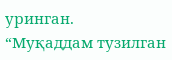уринган.
“Муқаддам тузилган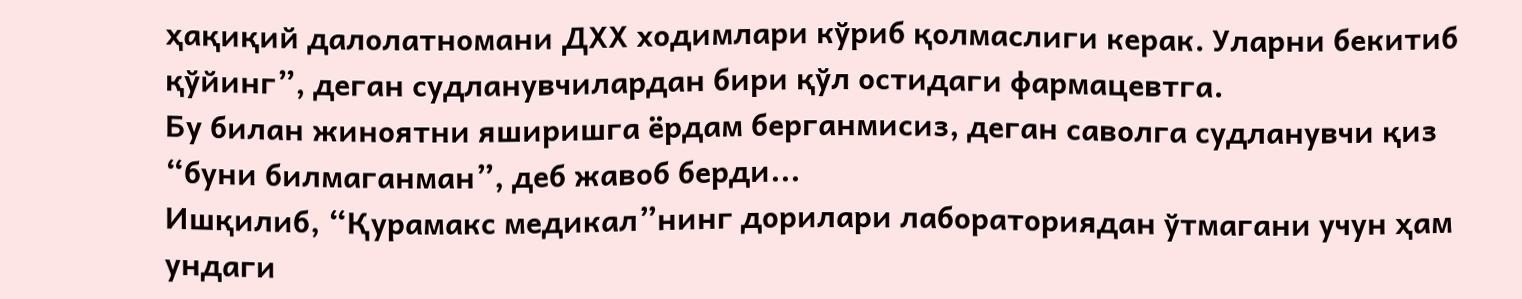ҳақиқий далолатномани ДХХ ходимлари кўриб қолмаслиги керак. Уларни бекитиб қўйинг”, деган судланувчилардан бири қўл остидаги фармацевтга.
Бу билан жиноятни яширишга ёрдам берганмисиз, деган саволга судланувчи қиз “буни билмаганман”, деб жавоб берди...
Ишқилиб, “Қурамакс медикал”нинг дорилари лабораториядан ўтмагани учун ҳам ундаги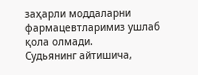заҳарли моддаларни фармацевтларимиз ушлаб қола олмади.
Судьянинг айтишича,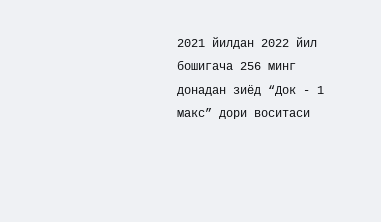2021 йилдан 2022 йил бошигача 256 минг донадан зиёд “Док - 1 макс” дори воситаси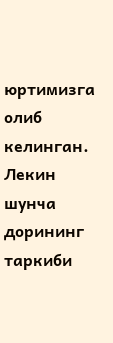юртимизга олиб келинган.
Лекин шунча дорининг таркиби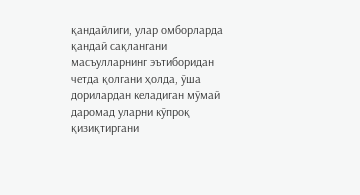қандайлиги, улар омборларда қандай сақлангани масъулларнинг эътиборидан четда қолгани ҳолда, ўша дорилардан келадиган мўмай даромад уларни кўпроқ қизиқтиргани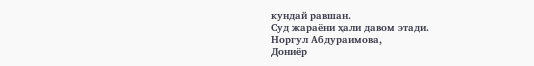кундай равшан.
Суд жараёни ҳали давом этади.
Норгул Абдураимова,
Дониёр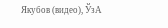Якубов (видео), ЎзА